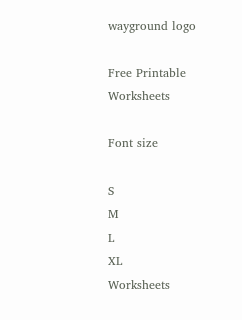wayground logo

Free Printable Worksheets

Font size

S
M
L
XL
Worksheets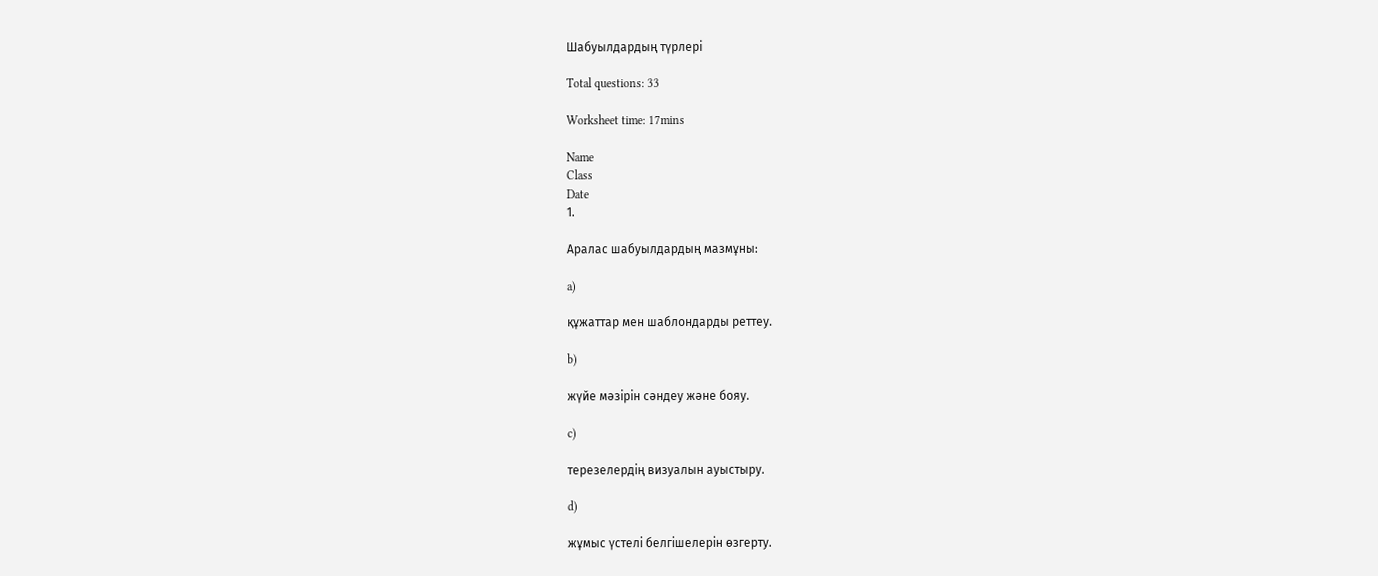Шабуылдардың түрлері

Total questions: 33

Worksheet time: 17mins

Name
Class
Date
1.

Аралас шабуылдардың мазмұны:

a)

құжаттар мен шаблондарды реттеу.

b)

жүйе мәзірін сәндеу және бояу.

c)

терезелердің визуалын ауыстыру.

d)

жұмыс үстелі белгішелерін өзгерту.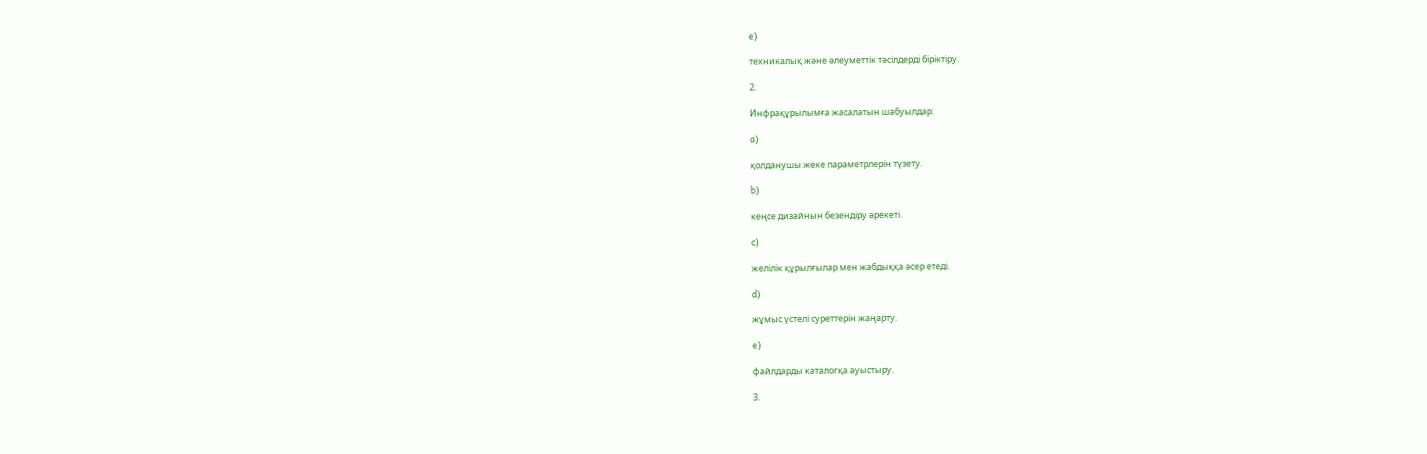e)

техникалық және әлеуметтік тәсілдерді біріктіру.

2.

Инфрақұрылымға жасалатын шабуылдар:

a)

қолданушы жеке параметрлерін түзету.

b)

кеңсе дизайнын безендіру әрекеті.

c)

желілік құрылғылар мен жабдыққа әсер етеді.

d)

жұмыс үстелі суреттерін жаңарту.

e)

файлдарды каталогқа ауыстыру.

3.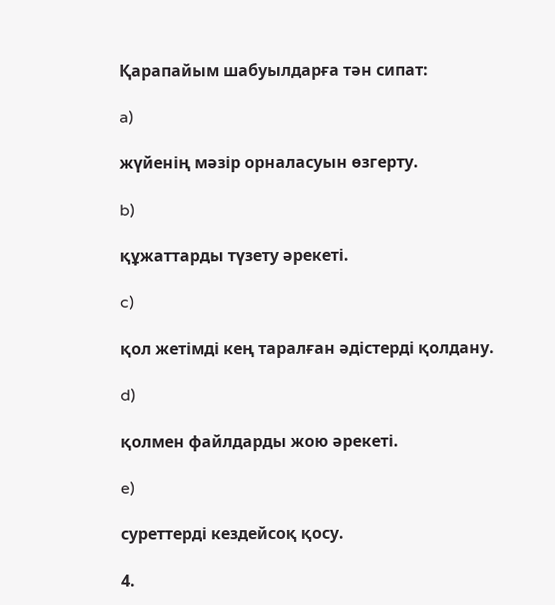Қарапайым шабуылдарға тән сипат:

a)

жүйенің мәзір орналасуын өзгерту.

b)

құжаттарды түзету әрекеті.

c)

қол жетімді кең таралған әдістерді қолдану.

d)

қолмен файлдарды жою әрекеті.

e)

суреттерді кездейсоқ қосу.

4.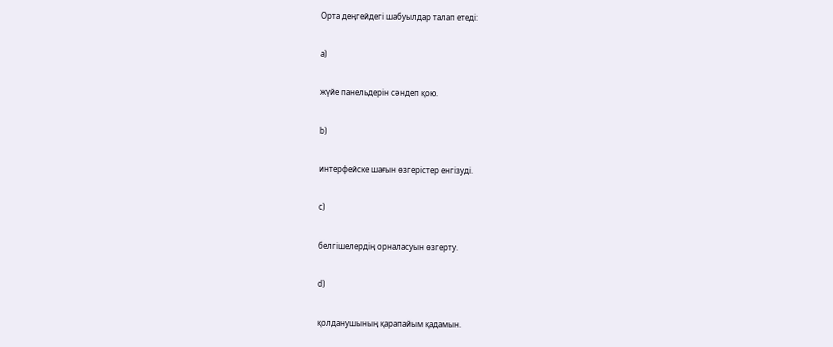Орта деңгейдегі шабуылдар талап етеді:

a)

жүйе панельдерін сәндеп қою.

b)

интерфейске шағын өзгерістер енгізуді.

c)

белгішелердің орналасуын өзгерту.

d)

қолданушының қарапайым қадамын.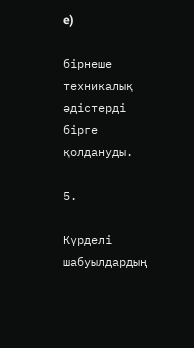e)

бірнеше техникалық әдістерді бірге қолдануды.

5.

Күрделі шабуылдардың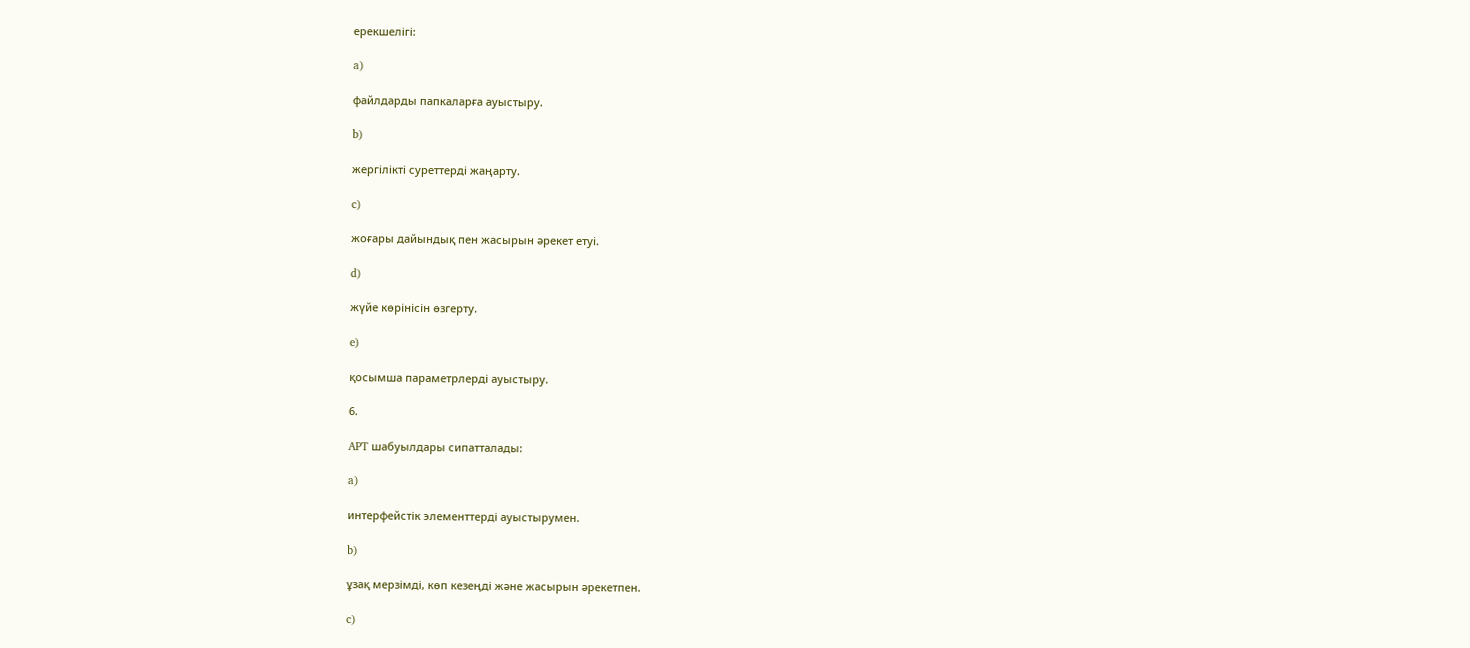ерекшелігі:

a)

файлдарды папкаларға ауыстыру.

b)

жергілікті суреттерді жаңарту.

c)

жоғары дайындық пен жасырын әрекет етуі.

d)

жүйе көрінісін өзгерту.

e)

қосымша параметрлерді ауыстыру.

6.

APT шабуылдары сипатталады:

a)

интерфейстік элементтерді ауыстырумен.

b)

ұзақ мерзімді, көп кезеңді және жасырын әрекетпен.

c)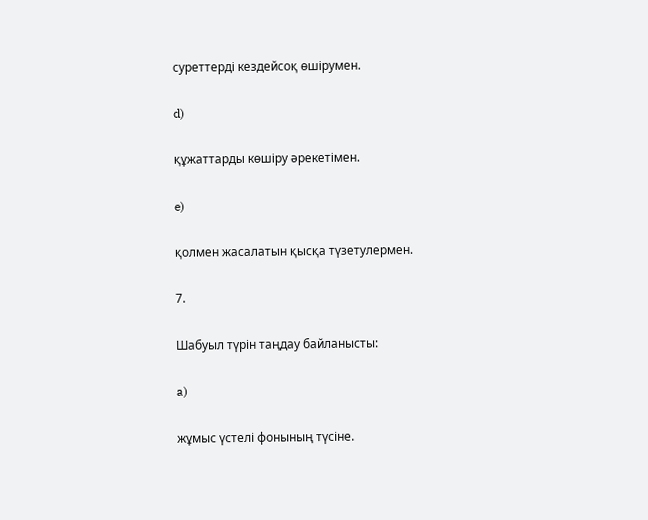суреттерді кездейсоқ өшірумен.

d)

құжаттарды көшіру әрекетімен.

e)

қолмен жасалатын қысқа түзетулермен.

7.

Шабуыл түрін таңдау байланысты:

a)

жұмыс үстелі фонының түсіне.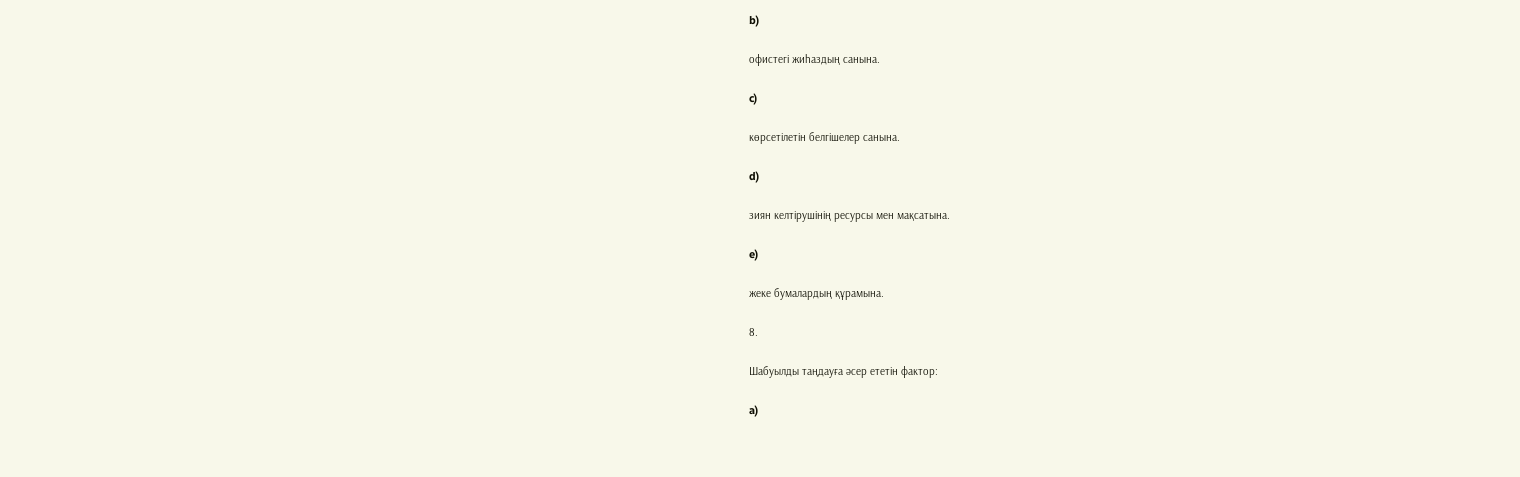b)

офистегі жиһаздың санына.

c)

көрсетілетін белгішелер санына.

d)

зиян келтірушінің ресурсы мен мақсатына.

e)

жеке бумалардың құрамына.

8.

Шабуылды таңдауға әсер ететін фактор:

a)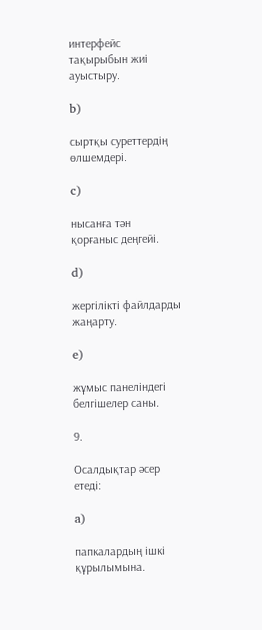интерфейс тақырыбын жиі ауыстыру.

b)

сыртқы суреттердің өлшемдері.

c)

нысанға тән қорғаныс деңгейі.

d)

жергілікті файлдарды жаңарту.

e)

жұмыс панеліндегі белгішелер саны.

9.

Осалдықтар әсер етеді:

a)

папкалардың ішкі құрылымына.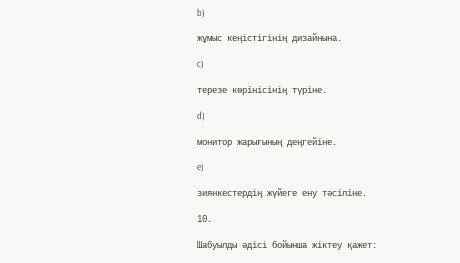b)

жұмыс кеңістігінің дизайнына.

c)

терезе көрінісінің түріне.

d)

монитор жарығының деңгейіне.

e)

зиянкестердің жүйеге ену тәсіліне.

10.

Шабуылды әдісі бойынша жіктеу қажет: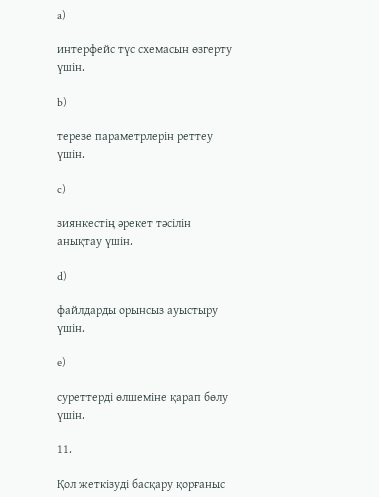a)

интерфейс түс схемасын өзгерту үшін.

b)

терезе параметрлерін реттеу үшін.

c)

зиянкестің әрекет тәсілін анықтау үшін.

d)

файлдарды орынсыз ауыстыру үшін.

e)

суреттерді өлшеміне қарап бөлу үшін.

11.

Қол жеткізуді басқару қорғаныс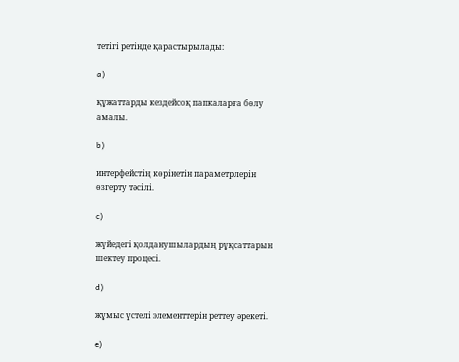тетігі ретінде қарастырылады:

a)

құжаттарды кездейсоқ папкаларға бөлу амалы.

b)

интерфейстің көрінетін параметрлерін өзгерту тәсілі.

c)

жүйедегі қолданушылардың рұқсаттарын шектеу процесі.

d)

жұмыс үстелі элементтерін реттеу әрекеті.

e)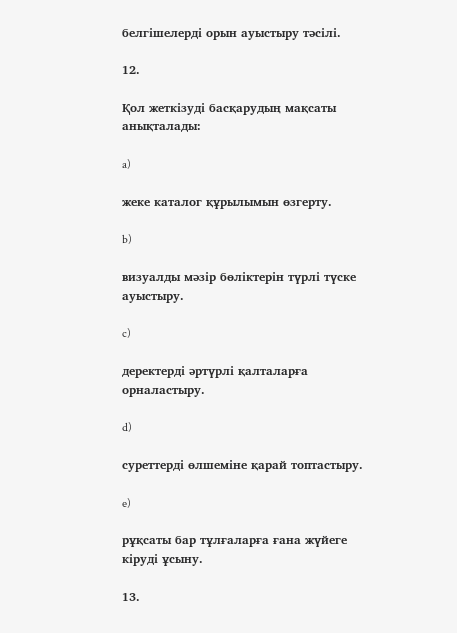белгішелерді орын ауыстыру тәсілі.

12.

Қол жеткізуді басқарудың мақсаты анықталады:

a)

жеке каталог құрылымын өзгерту.

b)

визуалды мәзір бөліктерін түрлі түске ауыстыру.

c)

деректерді әртүрлі қалталарға орналастыру.

d)

суреттерді өлшеміне қарай топтастыру.

e)

рұқсаты бар тұлғаларға ғана жүйеге кіруді ұсыну.

13.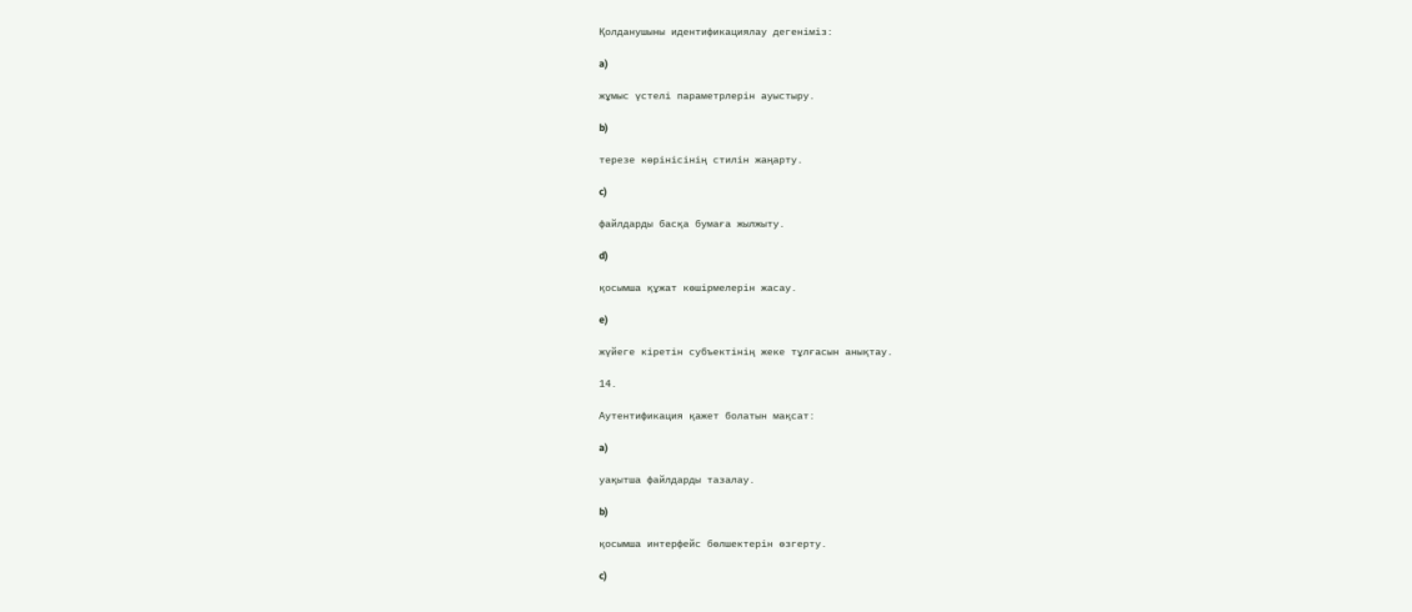Қолданушыны идентификациялау дегеніміз:

a)

жұмыс үстелі параметрлерін ауыстыру.

b)

терезе көрінісінің стилін жаңарту.

c)

файлдарды басқа бумаға жылжыту.

d)

қосымша құжат көшірмелерін жасау.

e)

жүйеге кіретін субъектінің жеке тұлғасын анықтау.

14.

Аутентификация қажет болатын мақсат:

a)

уақытша файлдарды тазалау.

b)

қосымша интерфейс бөлшектерін өзгерту.

c)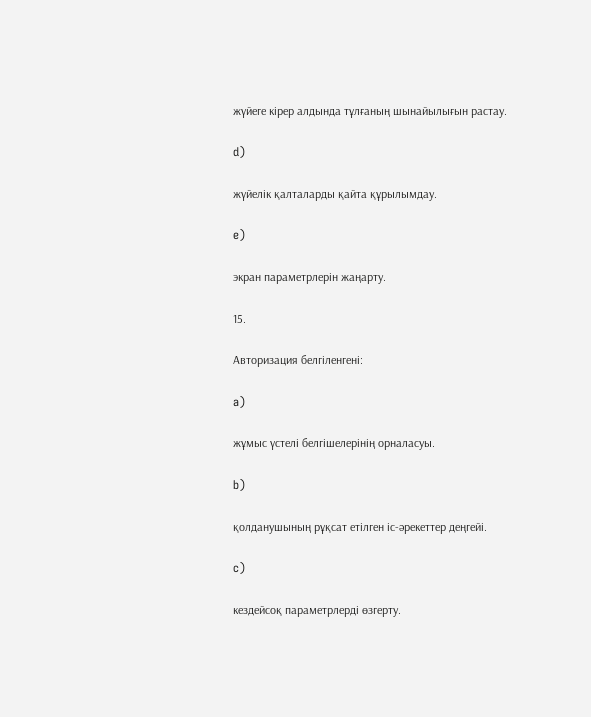жүйеге кірер алдында тұлғаның шынайылығын растау.

d)

жүйелік қалталарды қайта құрылымдау.

e)

экран параметрлерін жаңарту.

15.

Авторизация белгіленгені:

a)

жұмыс үстелі белгішелерінің орналасуы.

b)

қолданушының рұқсат етілген іс-әрекеттер деңгейі.

c)

кездейсоқ параметрлерді өзгерту.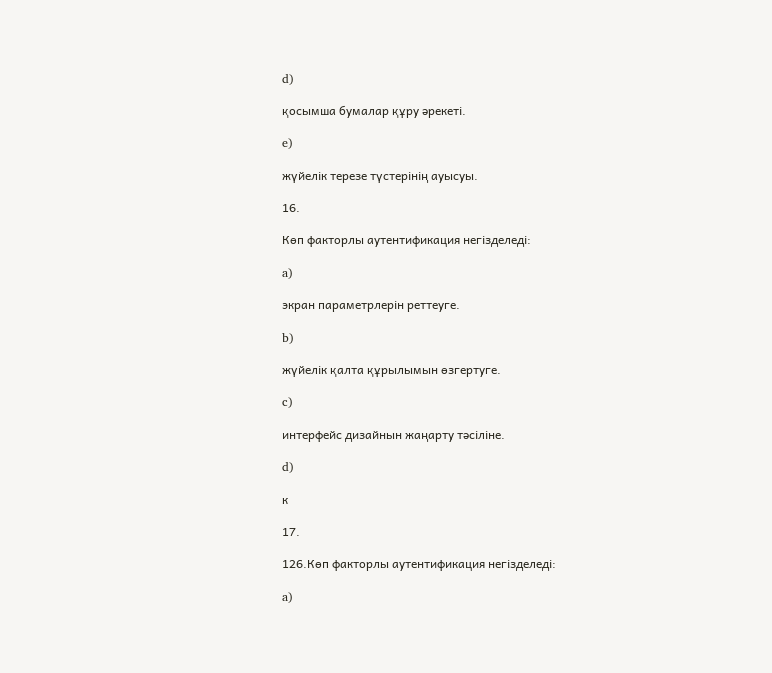d)

қосымша бумалар құру әрекеті.

e)

жүйелік терезе түстерінің ауысуы.

16.

Көп факторлы аутентификация негізделеді:

a)

экран параметрлерін реттеуге.

b)

жүйелік қалта құрылымын өзгертуге.

c)

интерфейс дизайнын жаңарту тәсіліне.

d)

к

17.

126.Көп факторлы аутентификация негізделеді:

a)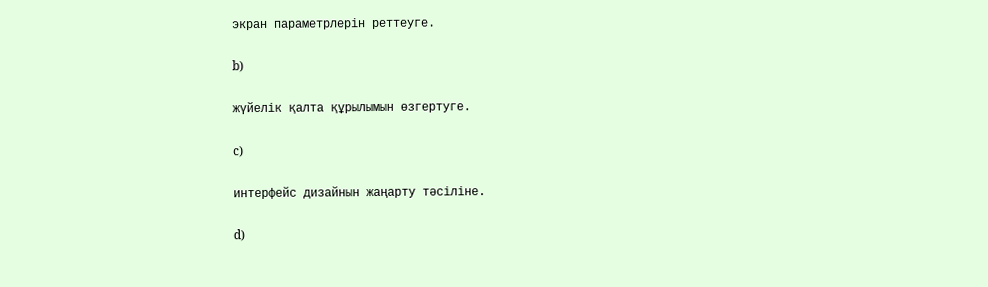экран параметрлерін реттеуге.

b)

жүйелік қалта құрылымын өзгертуге.

c)

интерфейс дизайнын жаңарту тәсіліне.

d)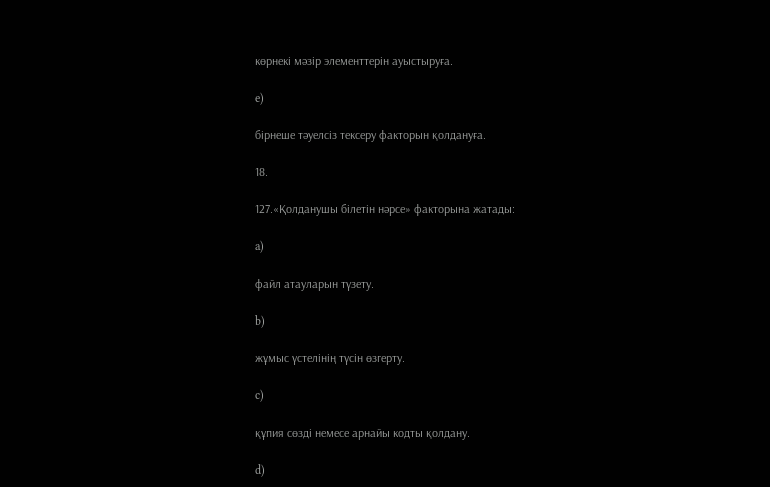көрнекі мәзір элементтерін ауыстыруға.

e)

бірнеше тәуелсіз тексеру факторын қолдануға.

18.

127.«Қолданушы білетін нәрсе» факторына жатады:

a)

файл атауларын түзету.

b)

жұмыс үстелінің түсін өзгерту.

c)

құпия сөзді немесе арнайы кодты қолдану.

d)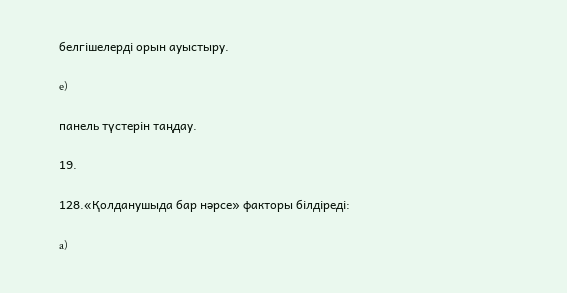белгішелерді орын ауыстыру.

e)

панель түстерін таңдау.

19.

128.«Қолданушыда бар нәрсе» факторы білдіреді:

a)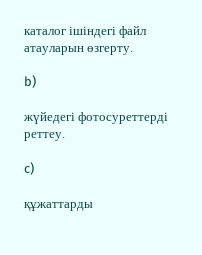каталог ішіндегі файл атауларын өзгерту.

b)

жүйедегі фотосуреттерді реттеу.

c)

құжаттарды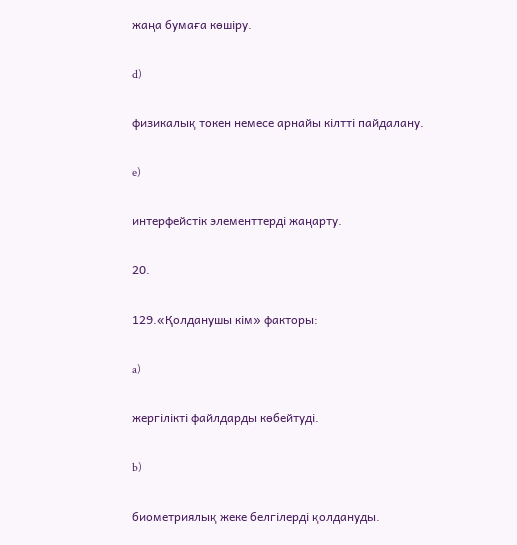жаңа бумаға көшіру.

d)

физикалық токен немесе арнайы кілтті пайдалану.

e)

интерфейстік элементтерді жаңарту.

20.

129.«Қолданушы кім» факторы:

a)

жергілікті файлдарды көбейтуді.

b)

биометриялық жеке белгілерді қолдануды.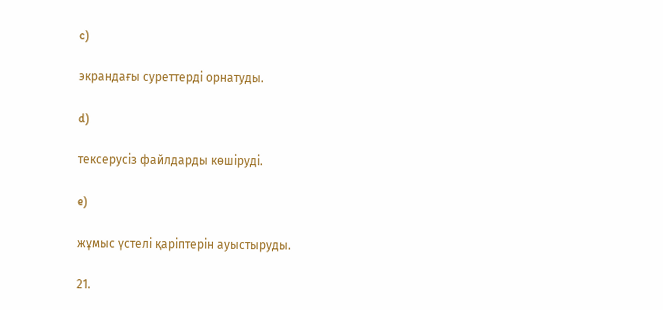c)

экрандағы суреттерді орнатуды.

d)

тексерусіз файлдарды көшіруді.

e)

жұмыс үстелі қаріптерін ауыстыруды.

21.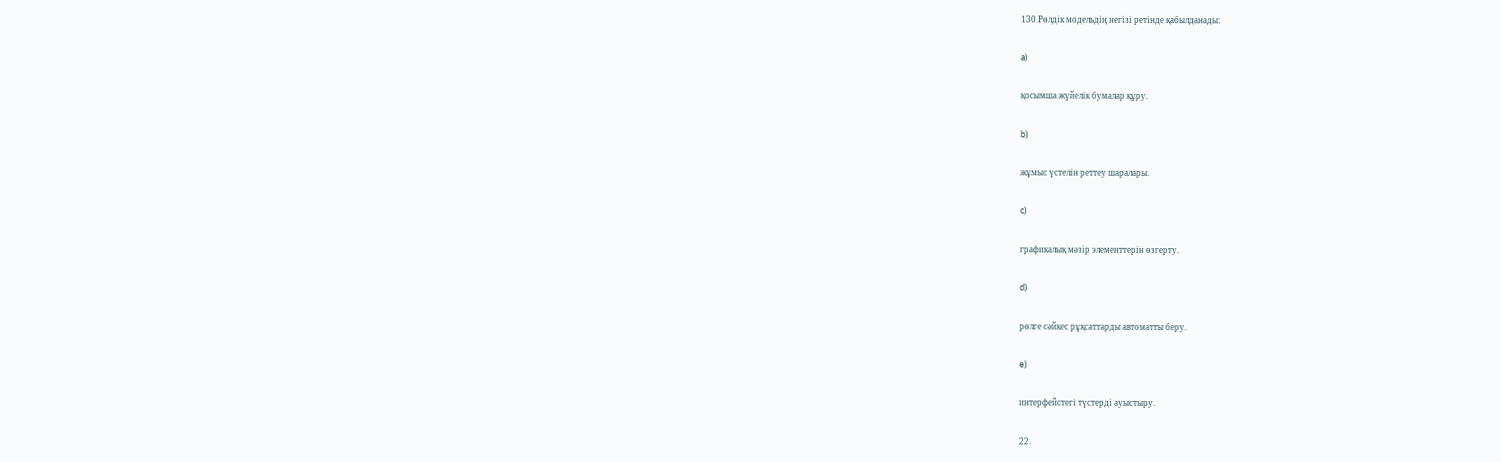130.Рөлдік модельдің негізі ретінде қабылданады:

a)

қосымша жүйелік бумалар құру.

b)

жұмыс үстелін реттеу шаралары.

c)

графикалық мәзір элементтерін өзгерту.

d)

рөлге сәйкес рұқсаттарды автоматты беру.

e)

интерфейстегі түстерді ауыстыру.

22.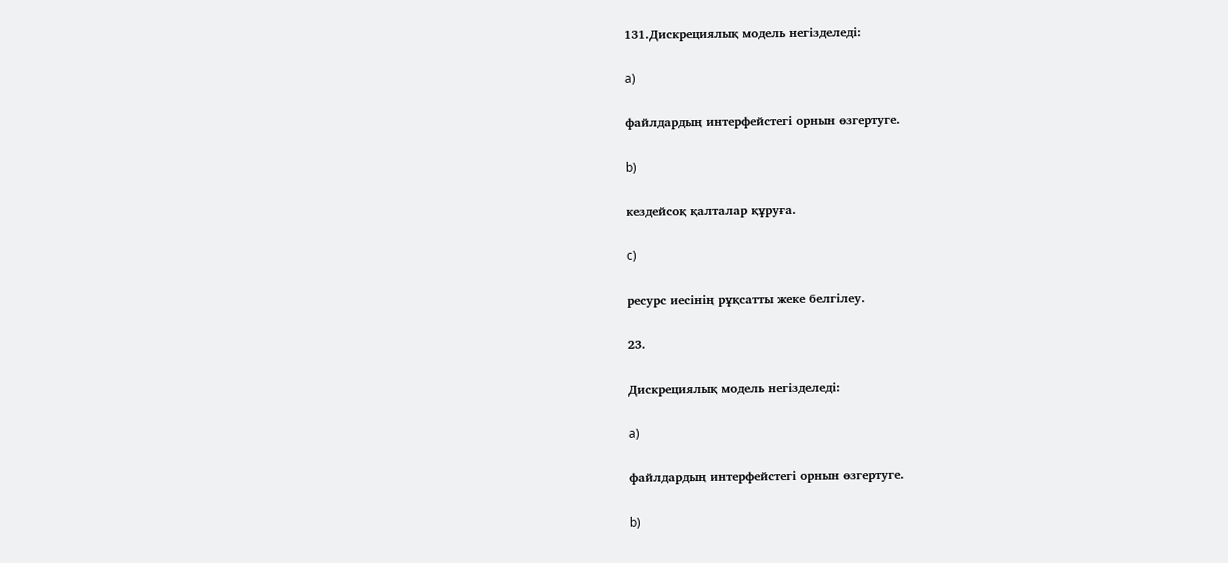131.Дискрециялық модель негізделеді:

a)

файлдардың интерфейстегі орнын өзгертуге.

b)

кездейсоқ қалталар құруға.

c)

ресурс иесінің рұқсатты жеке белгілеу.

23.

Дискрециялық модель негізделеді:

a)

файлдардың интерфейстегі орнын өзгертуге.

b)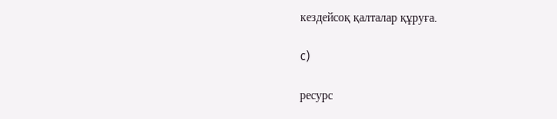кездейсоқ қалталар құруға.

c)

ресурс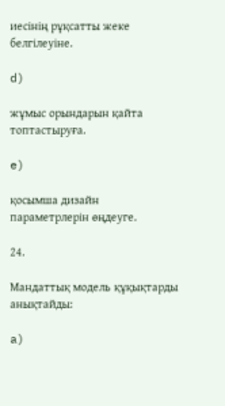иесінің рұқсатты жеке белгілеуіне.

d)

жұмыс орындарын қайта топтастыруға.

e)

қосымша дизайн параметрлерін өңдеуге.

24.

Мандаттық модель құқықтарды анықтайды:

a)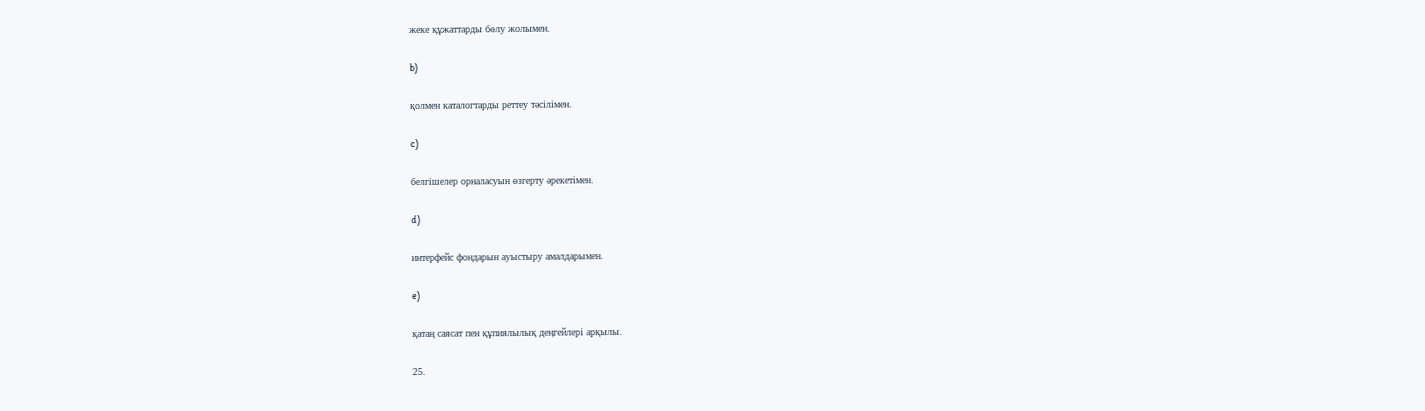жеке құжаттарды бөлу жолымен.

b)

қолмен каталогтарды реттеу тәсілімен.

c)

белгішелер орналасуын өзгерту әрекетімен.

d)

интерфейс фондарын ауыстыру амалдарымен.

e)

қатаң саясат пен құпиялылық деңгейлері арқылы.

25.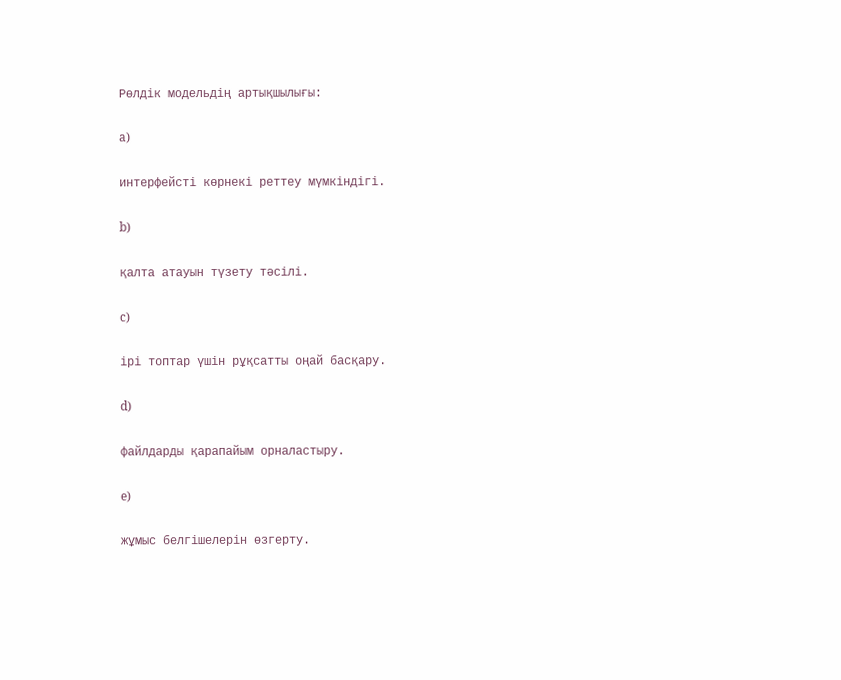Рөлдік модельдің артықшылығы:

a)

интерфейсті көрнекі реттеу мүмкіндігі.

b)

қалта атауын түзету тәсілі.

c)

ірі топтар үшін рұқсатты оңай басқару.

d)

файлдарды қарапайым орналастыру.

e)

жұмыс белгішелерін өзгерту.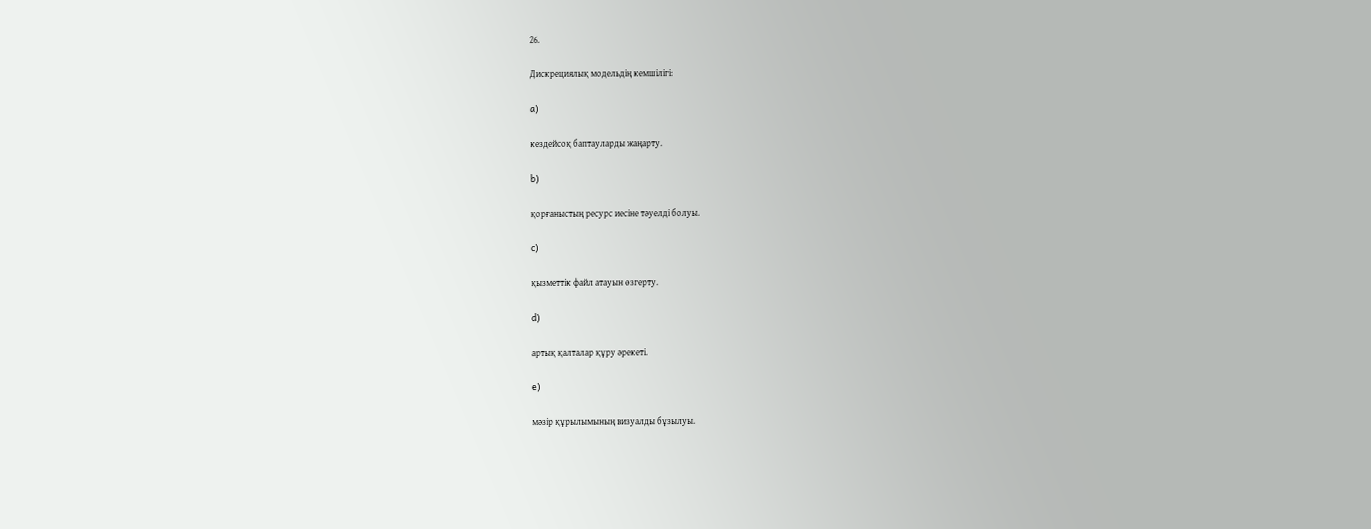26.

Дискрециялық модельдің кемшілігі:

a)

кездейсоқ баптауларды жаңарту.

b)

қорғаныстың ресурс иесіне тәуелді болуы.

c)

қызметтік файл атауын өзгерту.

d)

артық қалталар құру әрекеті.

e)

мәзір құрылымының визуалды бұзылуы.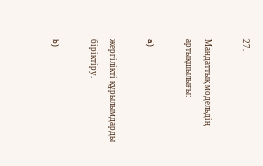27.

Мандаттық модельдің артықшылығы:

a)

жергілікті құрылымдарды біріктіру.

b)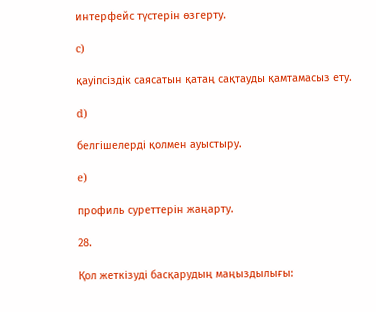интерфейс түстерін өзгерту.

c)

қауіпсіздік саясатын қатаң сақтауды қамтамасыз ету.

d)

белгішелерді қолмен ауыстыру.

e)

профиль суреттерін жаңарту.

28.

Қол жеткізуді басқарудың маңыздылығы: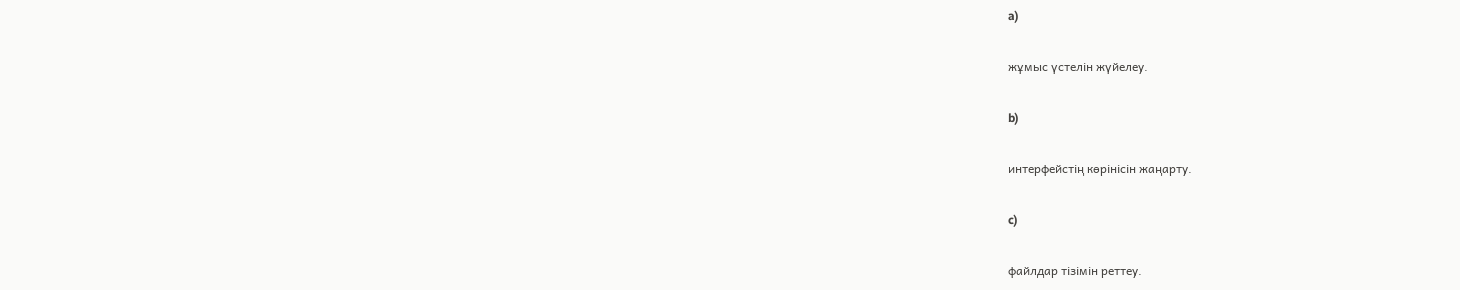a)

жұмыс үстелін жүйелеу.

b)

интерфейстің көрінісін жаңарту.

c)

файлдар тізімін реттеу.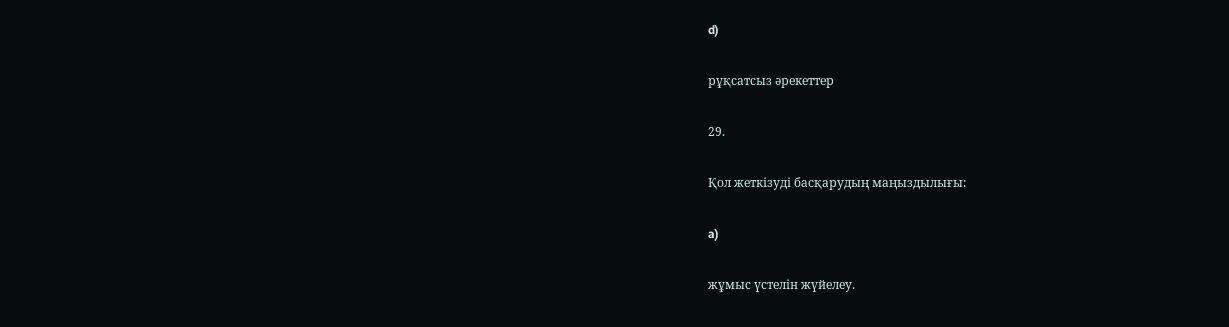d)

рұқсатсыз әрекеттер

29.

Қол жеткізуді басқарудың маңыздылығы:

a)

жұмыс үстелін жүйелеу.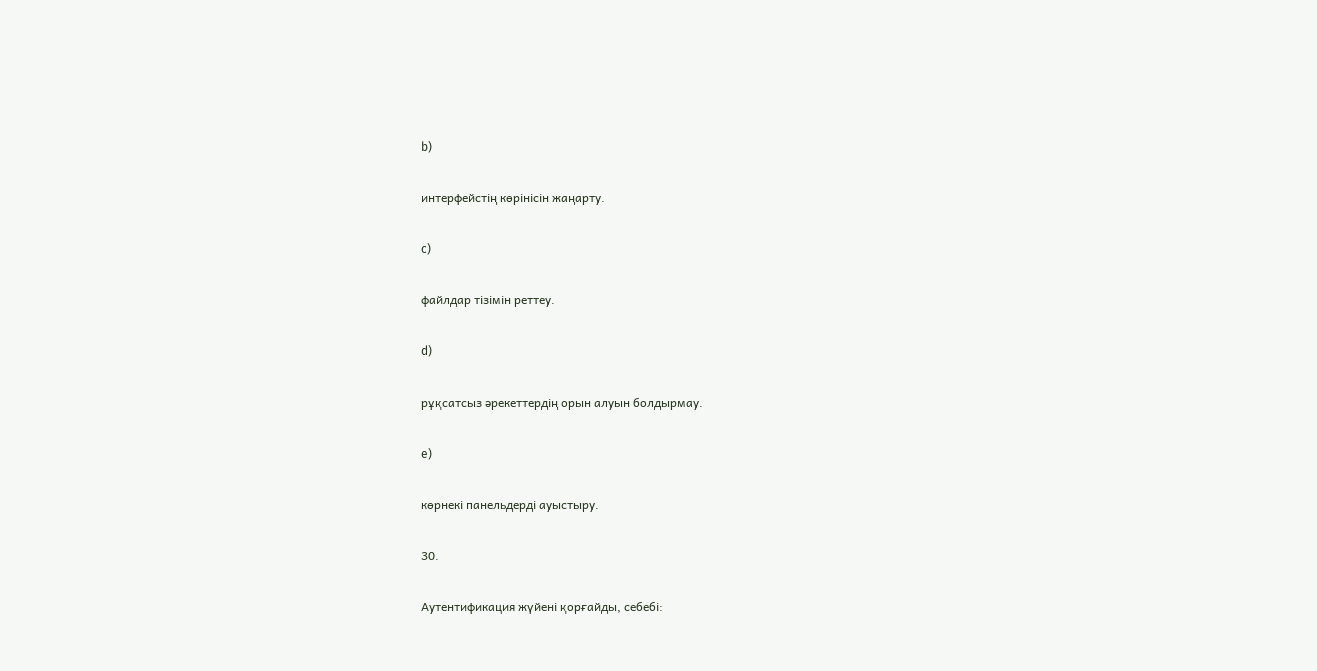b)

интерфейстің көрінісін жаңарту.

c)

файлдар тізімін реттеу.

d)

рұқсатсыз әрекеттердің орын алуын болдырмау.

e)

көрнекі панельдерді ауыстыру.

30.

Аутентификация жүйені қорғайды, себебі: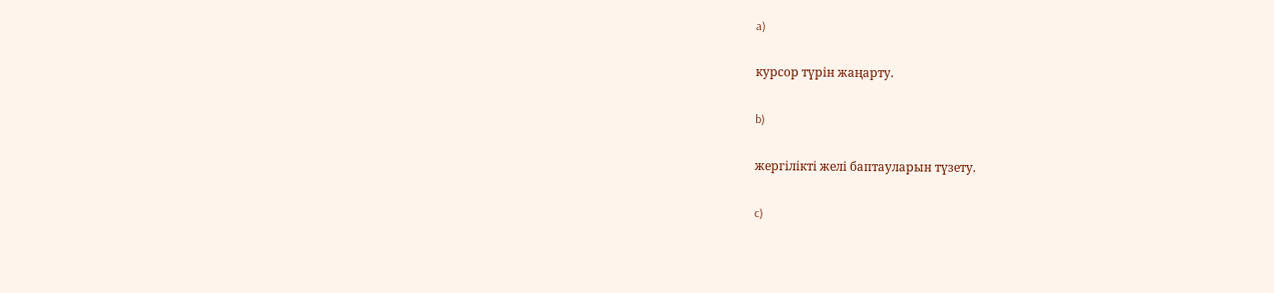a)

курсор түрін жаңарту.

b)

жергілікті желі баптауларын түзету.

c)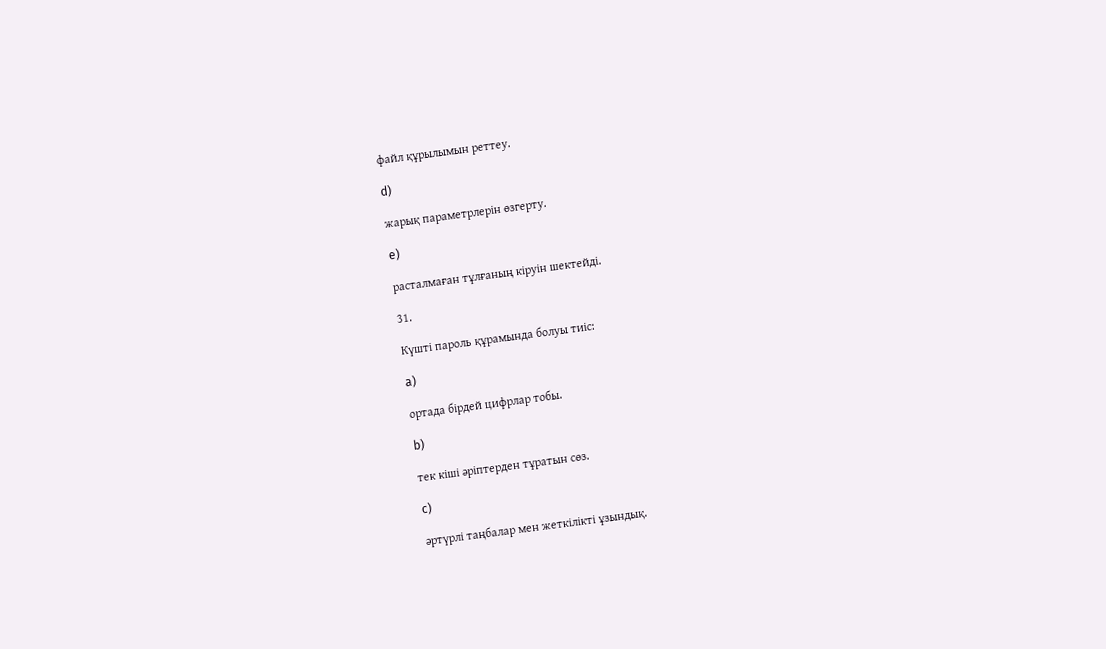файл құрылымын реттеу.

d)

жарық параметрлерін өзгерту.

e)

расталмаған тұлғаның кіруін шектейді.

31.

Күшті пароль құрамында болуы тиіс:

a)

ортада бірдей цифрлар тобы.

b)

тек кіші әріптерден тұратын сөз.

c)

әртүрлі таңбалар мен жеткілікті ұзындық.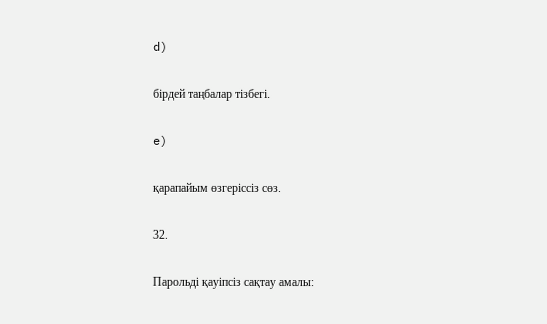d)

бірдей таңбалар тізбегі.

e)

қарапайым өзгеріссіз сөз.

32.

Парольді қауіпсіз сақтау амалы: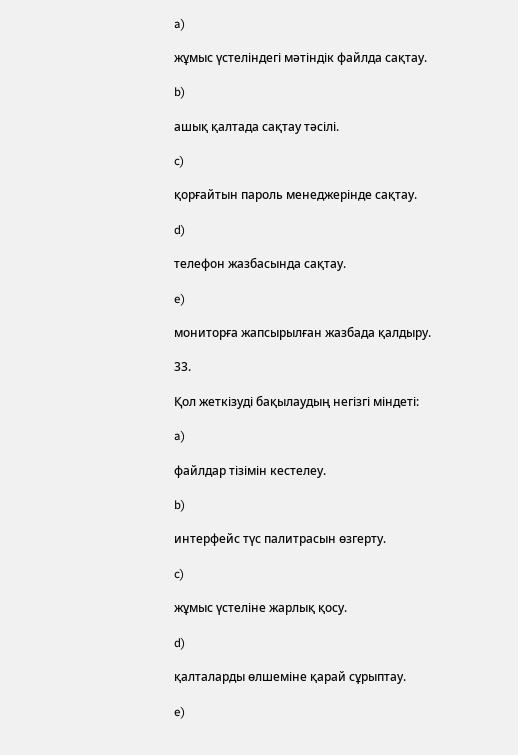a)

жұмыс үстеліндегі мәтіндік файлда сақтау.

b)

ашық қалтада сақтау тәсілі.

c)

қорғайтын пароль менеджерінде сақтау.

d)

телефон жазбасында сақтау.

e)

мониторға жапсырылған жазбада қалдыру.

33.

Қол жеткізуді бақылаудың негізгі міндеті:

a)

файлдар тізімін кестелеу.

b)

интерфейс түс палитрасын өзгерту.

c)

жұмыс үстеліне жарлық қосу.

d)

қалталарды өлшеміне қарай сұрыптау.

e)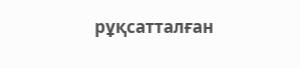рұқсатталған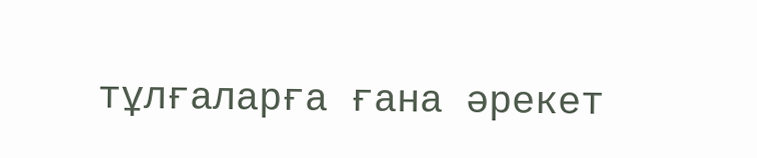тұлғаларға ғана әрекет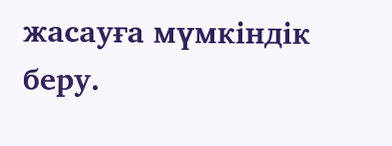жасауға мүмкіндік беру.